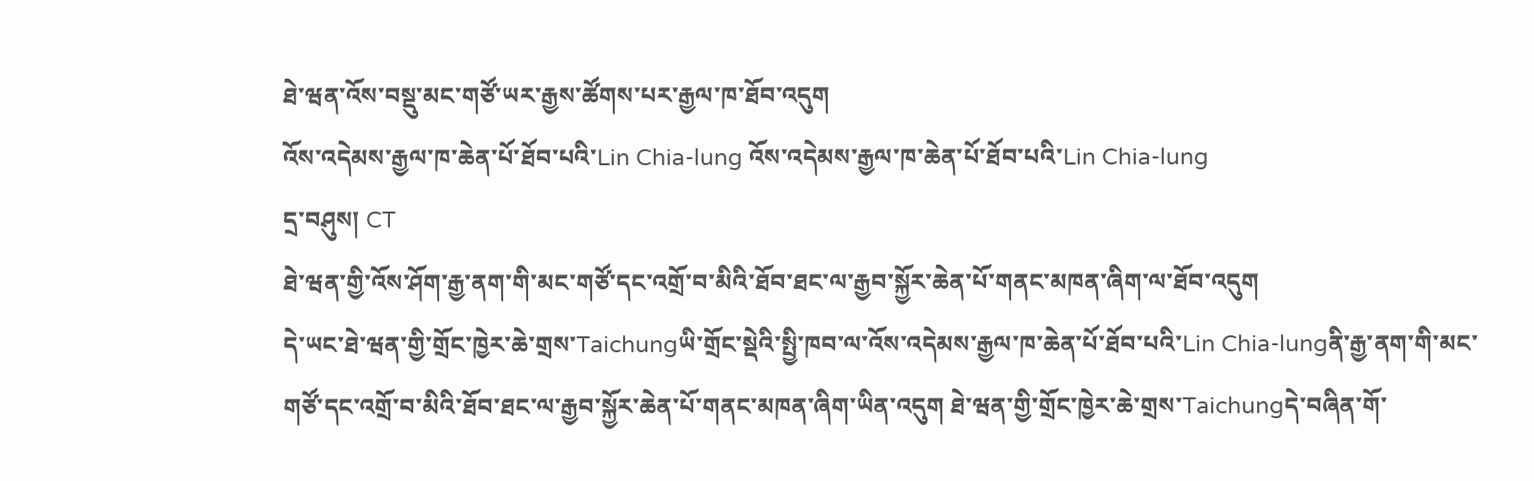ཐེ་ཝན་འོས་བསྡུ་མང་གཙོ་ཡར་རྒྱས་ཚོགས་པར་རྒྱལ་ཁ་ཐོབ་འདུག
འོས་འདེམས་རྒྱལ་ཁ་ཆེན་པོ་ཐོབ་པའི་Lin Chia-lung འོས་འདེམས་རྒྱལ་ཁ་ཆེན་པོ་ཐོབ་པའི་Lin Chia-lung
དྲ་བཤུས། CT
ཐེ་ཝན་གྱི་འོས་ཤོག་རྒྱ་ནག་གི་མང་གཙོ་དང་འགྲོ་བ་མིའི་ཐོབ་ཐང་ལ་རྒྱབ་སྐྱོར་ཆེན་པོ་གནང་མཁན་ཞིག་ལ་ཐོབ་འདུག
དེ་ཡང་ཐེ་ཝན་གྱི་གྲོང་ཁྱེར་ཆེ་གྲས་Taichungཡི་གྲོང་སྡེའི་སྤྱི་ཁབ་ལ་འོས་འདེམས་རྒྱལ་ཁ་ཆེན་པོ་ཐོབ་པའི་Lin Chia-lungནི་རྒྱ་ནག་གི་མང་གཙོ་དང་འགྲོ་བ་མིའི་ཐོབ་ཐང་ལ་རྒྱབ་སྐྱོར་ཆེན་པོ་གནང་མཁན་ཞིག་ཡིན་འདུག ཐེ་ཝན་གྱི་གྲོང་ཁྱེར་ཆེ་གྲས་Taichungདེ་བཞིན་གོ་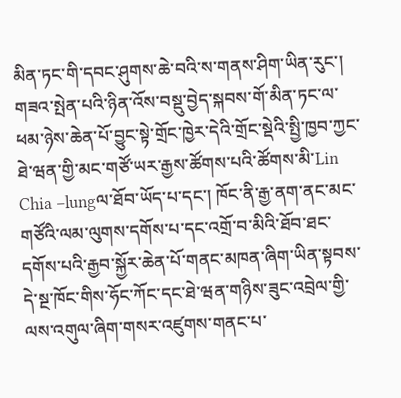མིན་ཏང་གི་དབང་ཤུགས་ཆེ་བའི་ས་གནས་ཤིག་ཡིན་རུང་། གཟའ་སྤེན་པའི་ཉིན་འོས་བསྡུ་བྱེད་སྐབས་གོ་མིན་ཏང་ལ་ཕམ་ཉེས་ཆེན་པོ་བྱུང་སྟེ་གྲོང་ཁྱེར་དེའི་གྲོང་སྡེའི་སྤྱི་ཁྱབ་ཀྱང་ཐེ་ཝན་གྱི་མང་གཙོ་ཡར་རྒྱས་ཚོགས་པའི་ཚོགས་མི་Lin Chia –lungལ་ཐོབ་ཡོད་པ་དང་། ཁོང་ནི་རྒྱ་ནག་ནང་མང་གཙོའི་ལམ་ལུགས་དགོས་པ་དང་འགྲོ་བ་མིའི་ཐོབ་ཐང་དགོས་པའི་རྒྱབ་སྐྱོར་ཆེན་པོ་གནང་མཁན་ཞིག་ཡིན་སྟབས་དེ་སྔ་ཁོང་གིས་ཧོང་ཀོང་དང་ཐེ་ཝན་གཉིས་ཟུང་འབྲེལ་གྱི་ལས་འགུལ་ཞིག་གསར་འཛུགས་གནང་པ་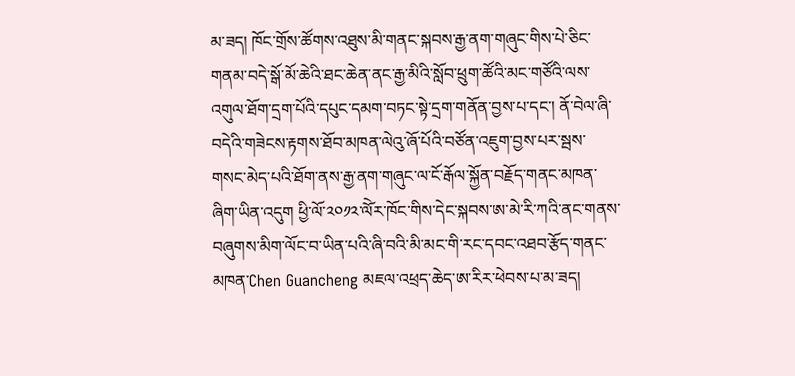མ་ཟད། ཁོང་གྲོས་ཚོགས་འཐུས་མི་གནང་སྐབས་རྒྱ་ནག་གཞུང་གིས་པེ་ཅིང་གནམ་བདེ་སྒོ་མོ་ཆེའི་ཐང་ཆེན་ནང་རྒྱ་མིའི་སློབ་ཕྲུག་ཚོའི་མང་གཙོའི་ལས་འགུལ་ཐོག་དྲག་པོའི་དཔུང་དམག་བཏང་སྟེ་དྲག་གནོན་བྱས་པ་དང་། ནོ་བེལ་ཞི་བདེའི་གཟེངས་རྟགས་ཐོབ་མཁན་ལེའུ་ཞོ་པོའི་བཙོན་འཇུག་བྱས་པར་སྦས་གསང་མེད་པའི་ཐོག་ནས་རྒྱ་ནག་གཞུང་ལ་ངོ་རྒོལ་སྐྱོན་བརྗོད་གནང་མཁན་ཞིག་ཡིན་འདུག ཕྱི་ལོ་༢༠༡༢་ལོེར་ཁོང་གིས་དེང་སྐབས་ཨ་མེ་རི་ཀའི་ནང་གནས་བཞུགས་མིག་ལོང་བ་ཡིན་པའི་ཞི་བའི་མི་མང་གི་རང་དབང་འཐབ་རྩོད་གནང་མཁན་Chen Guancheng མཇལ་འཕྲད་ཆེད་ཨ་རིར་ཕེབས་པ་མ་ཟད།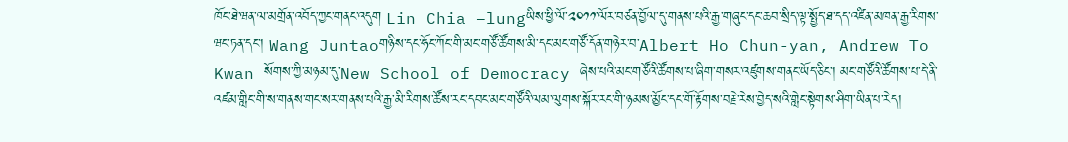ཁོང་ཐེ་ཝན་ལ་མགྲོན་འབོད་ཀྱང་གནང་འདུག Lin Chia –lungཡིས་ཕྱི་ལོ་༢༠༡༡་ལོར་བཙན་བྱོལ་དུ་གནས་པའི་རྒྱ་གཞུང་དང་ཆབ་སྲིད་ལྟ་སྤྱོད་ཐ་དད་འཛིན་མཁན་རྒྱ་རིགས་ཝང་ཏན་དང་། Wang Juntaoགཉིས་དང་ཧོང་ཀོང་གི་མང་གཙོ་ཚོགས་མི་དང་མང་གཙོ་དོན་གཉེར་བ་Albert Ho Chun-yan, Andrew To Kwan སོགས་ཀྱི་མཉམ་དུ་New School of Democracy ཞེས་པའི་མང་གཙོའི་ཚོགས་པ་ཞིག་གསར་འཛུགས་གནང་ཡོད་ཅིང་། མང་གཙོའི་ཚོགས་པ་དེ་ནི་འཛམ་གླིང་གི་ས་གནས་གང་སར་གནས་པའི་རྒྱ་མི་རིགས་ཚོས་རང་དབང་མང་གཙོའི་ལམ་ལུགས་སྐོར་རང་གི་ཉམས་མྱོང་དང་གོ་རྟོགས་བརྗེ་རེས་བྱེད་སའི་གླེང་སྟེགས་ཤིག་ཡིན་པ་རེད།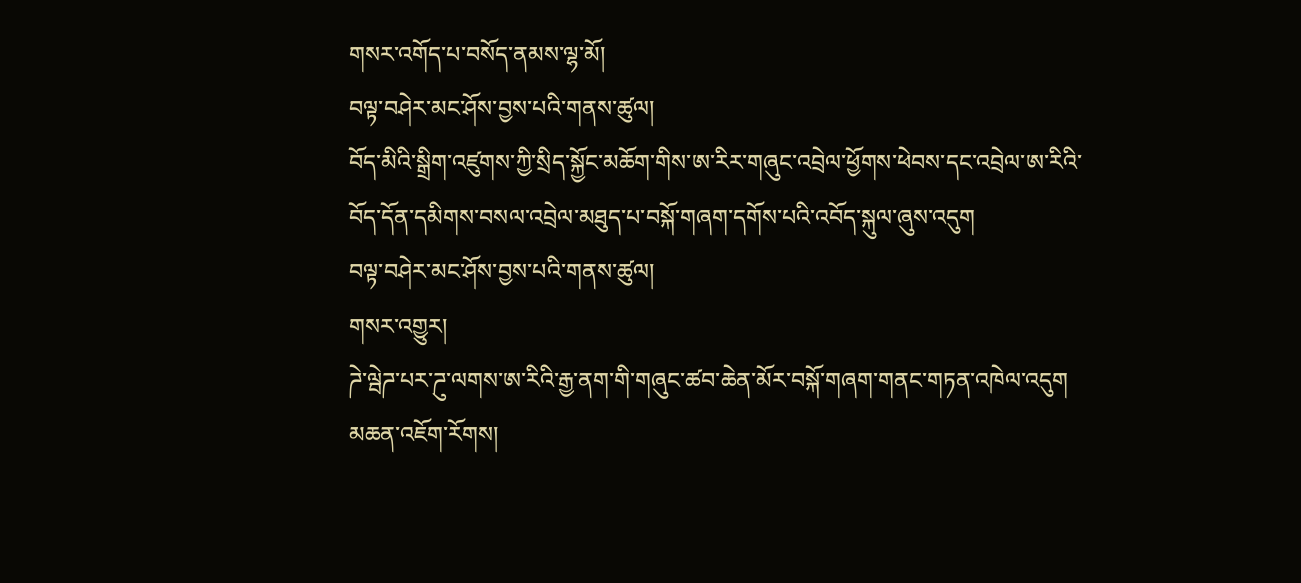གསར་འགོད་པ་བསོད་ནམས་ལྷ་མོ།
བལྟ་བཤེར་མང་ཤོས་བྱས་པའི་གནས་ཚུལ།
བོད་མིའི་སྒྲིག་འཛུགས་ཀྱི་སྲིད་སྐྱོང་མཆོག་གིས་ཨ་རིར་གཞུང་འབྲེལ་ཕྱོགས་ཕེབས་དང་འབྲེལ་ཨ་རིའི་བོད་དོན་དམིགས་བསལ་འབྲེལ་མཐུད་པ་བསྐོ་གཞག་དགོས་པའི་འབོད་སྐུལ་ཞུས་འདུག
བལྟ་བཤེར་མང་ཤོས་བྱས་པའི་གནས་ཚུལ།
གསར་འགྱུར།
ཌེ་ལྦེཌ་པར་ཌུ་ལགས་ཨ་རིའི་རྒྱ་ནག་གི་གཞུང་ཚབ་ཆེན་མོར་བསྐོ་གཞག་གནང་གཏན་འཁེལ་འདུག
མཆན་འཇོག་རོགས།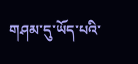གཤམ་དུ་ཡོད་པའི་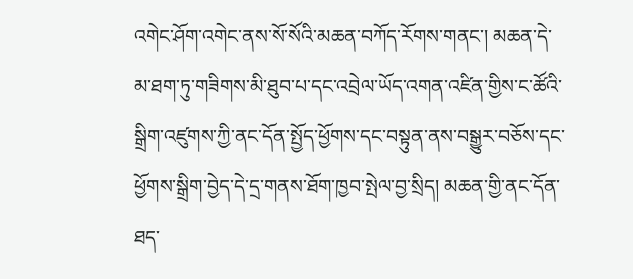འགེང་ཤོག་འགེང་ནས་སོ་སོའི་མཆན་བཀོད་རོགས་གནང་། མཆན་དེ་མ་ཐག་ཏུ་གཟིགས་མི་ཐུབ་པ་དང་འབྲེལ་ཡོད་འགན་འཛིན་གྱིས་ང་ཚོའི་སྒྲིག་འཛུགས་ཀྱི་ནང་དོན་སྤྱོད་ཕྱོགས་དང་བསྟུན་ནས་བསྒྱུར་བཅོས་དང་ཕྱོགས་སྒྲིག་བྱེད་དེ་དྲ་གནས་ཐོག་ཁྱབ་སྤེལ་བྱ་སྲིད། མཆན་གྱི་ནང་དོན་ཐད་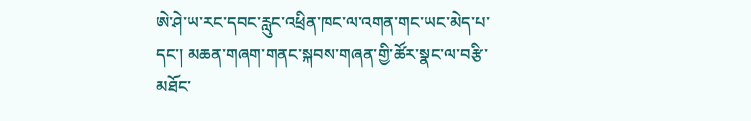ཨེ་ཤེ་ཡ་རང་དབང་རླུང་འཕྲིན་ཁང་ལ་འགན་གང་ཡང་མེད་པ་དང་། མཆན་གཞག་གནང་སྐབས་གཞན་གྱི་ཚོར་སྣང་ལ་བརྩི་མཐོང་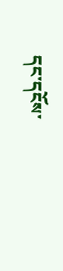དང་དངོས་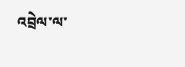འབྲེལ་ལ་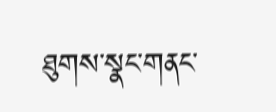ཐུགས་སྣང་གནང་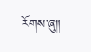རོགས་ཞུ༎